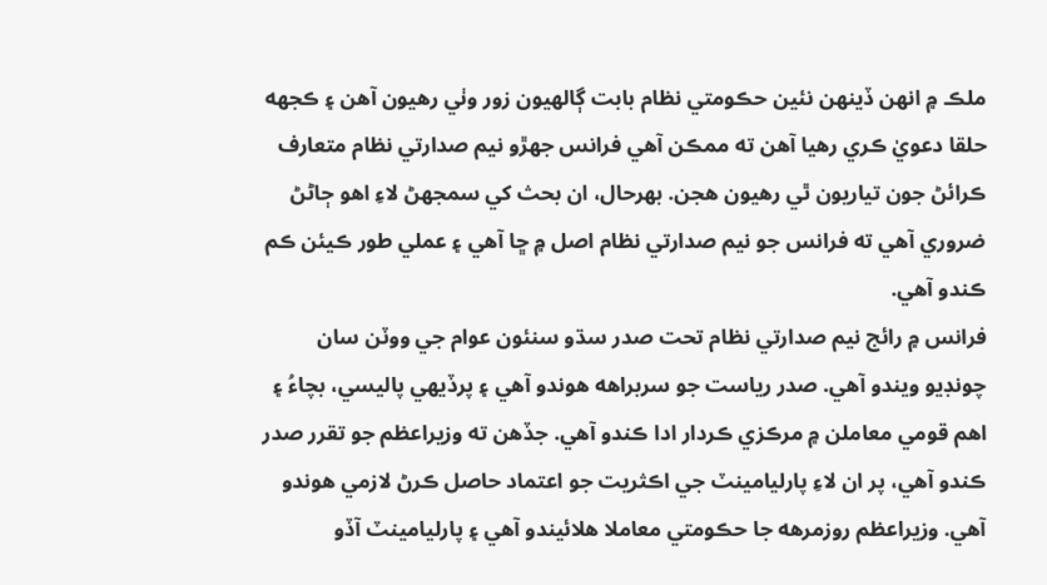ملڪ ۾ انهن ڏينهن نئين حڪومتي نظام بابت ڳالهيون زور وٺي رهيون آهن ۽ ڪجهه حلقا دعويٰ ڪري رهيا آهن ته ممڪن آهي فرانس جهڙو نيم صدارتي نظام متعارف ڪرائڻ جون تياريون ٿي رهيون هجن. بهرحال، ان بحث کي سمجهڻ لاءِ اهو ڄاڻڻ ضروري آهي ته فرانس جو نيم صدارتي نظام اصل ۾ ڇا آهي ۽ عملي طور ڪيئن ڪم ڪندو آهي.
فرانس ۾ رائج نيم صدارتي نظام تحت صدر سڌو سنئون عوام جي ووٽن سان چونڊيو ويندو آهي. صدر رياست جو سربراهه هوندو آهي ۽ پرڏيهي پاليسي، بچاءُ ۽ اهم قومي معاملن ۾ مرڪزي ڪردار ادا ڪندو آهي. جڏهن ته وزيراعظم جو تقرر صدر ڪندو آهي، پر ان لاءِ پارليامينٽ جي اڪثريت جو اعتماد حاصل ڪرڻ لازمي هوندو آهي. وزيراعظم روزمرهه جا حڪومتي معاملا هلائيندو آهي ۽ پارليامينٽ آڏو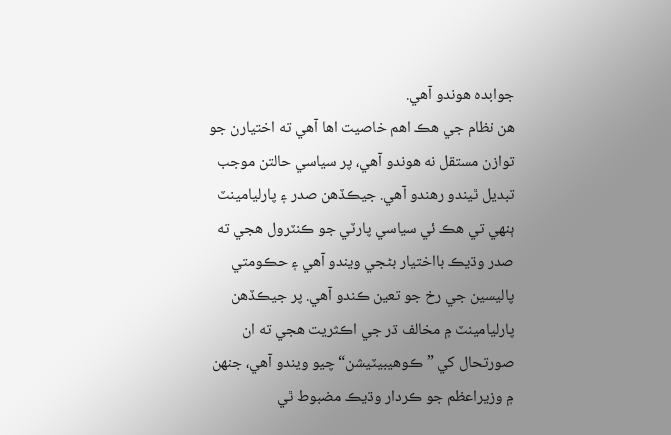جوابده هوندو آهي.
هن نظام جي هڪ اهم خاصيت اها آهي ته اختيارن جو توازن مستقل نه هوندو آهي، پر سياسي حالتن موجب تبديل ٿيندو رهندو آهي. جيڪڏهن صدر ۽ پارليامينٽ ٻنهي تي هڪ ئي سياسي پارٽي جو ڪنٽرول هجي ته صدر وڌيڪ بااختيار بڻجي ويندو آهي ۽ حڪومتي پاليسين جي رخ جو تعين ڪندو آهي. پر جيڪڏهن پارليامينٽ ۾ مخالف ڌر جي اڪثريت هجي ته ان صورتحال کي ”ڪوهيبيٽيشن“چيو ويندو آهي، جنهن ۾ وزيراعظم جو ڪردار وڌيڪ مضبوط ٿي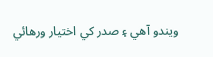ويندو آهي ۽ صدر کي اختيار ورهائي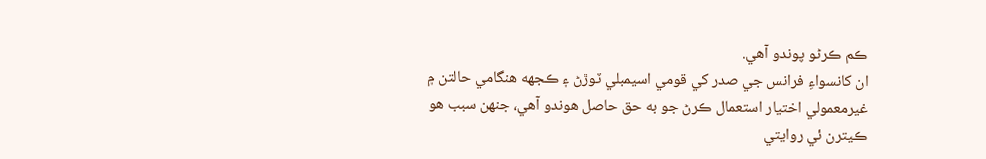ڪم ڪرڻو پوندو آهي.
ان کانسواءِ فرانس جي صدر کي قومي اسيمبلي ٽوڙڻ ۽ ڪجهه هنگامي حالتن ۾ غيرمعمولي اختيار استعمال ڪرڻ جو به حق حاصل هوندو آهي، جنهن سبب هو ڪيترن ئي روايتي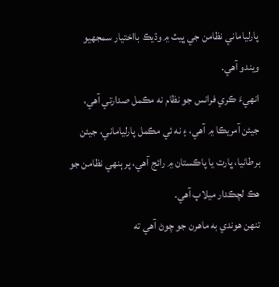پارلياماني نظامن جي ڀيٽ ۾ وڌيڪ بااختيار سمجهيو ويندو آهي.
انهيءَ ڪري فرانس جو نظام نه مڪمل صدارتي آهي، جيئن آمريڪا ۾ آهي، ۽ نه ئي مڪمل پارلياماني، جيئن برطانيا، ڀارت يا پاڪستان ۾ رائج آهي، پر ٻنهي نظامن جو هڪ لچڪدار ميلاپ آهي.
تنهن هوندي به ماهرن جو چوڻ آهي ته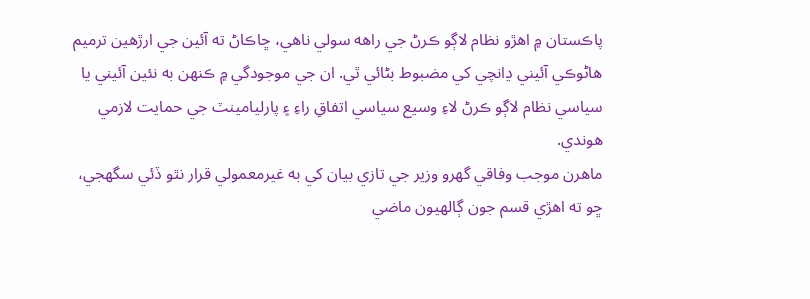پاڪستان ۾ اهڙو نظام لاڳو ڪرڻ جي راهه سولي ناهي، ڇاڪاڻ ته آئين جي ارڙهين ترميم هاڻوڪي آئيني ڍانچي کي مضبوط بڻائي ٿي. ان جي موجودگي ۾ ڪنهن به نئين آئيني يا سياسي نظام لاڳو ڪرڻ لاءِ وسيع سياسي اتفاقِ راءِ ۽ پارليامينٽ جي حمايت لازمي هوندي.
ماهرن موجب وفاقي گهرو وزير جي تازي بيان کي به غيرمعمولي قرار نٿو ڏئي سگهجي، ڇو ته اهڙي قسم جون ڳالهيون ماضي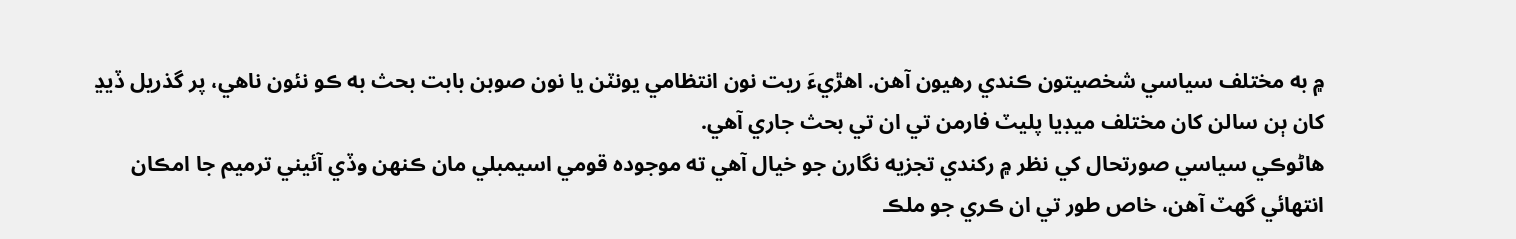۾ به مختلف سياسي شخصيتون ڪندي رهيون آهن. اهڙيءَ ريت نون انتظامي يونٽن يا نون صوبن بابت بحث به ڪو نئون ناهي، پر گذريل ڏيڍ کان ٻن سالن کان مختلف ميڊيا پليٽ فارمن تي ان تي بحث جاري آهي.
هاڻوڪي سياسي صورتحال کي نظر ۾ رکندي تجزيه نگارن جو خيال آهي ته موجوده قومي اسيمبلي مان ڪنهن وڏي آئيني ترميم جا امڪان انتهائي گهٽ آهن، خاص طور تي ان ڪري جو ملڪ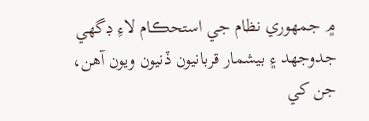۾ جمهوري نظام جي استحڪام لاءِ ڊگهي جدوجهد ۽ بيشمار قربانيون ڏنيون ويون آهن، جن کي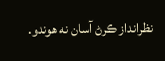نظرانداز ڪرڻ آسان نه هوندو.